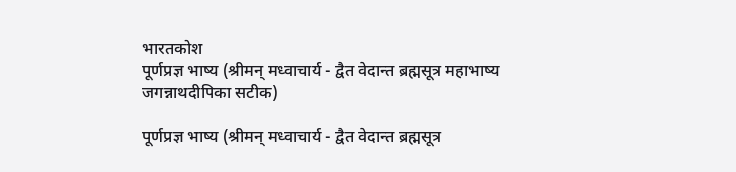भारतकोश
पूर्णप्रज्ञ भाष्य (श्रीमन् मध्वाचार्य - द्वैत वेदान्त ब्रह्मसूत्र महाभाष्य जगन्नाथदीपिका सटीक)

पूर्णप्रज्ञ भाष्य (श्रीमन् मध्वाचार्य - द्वैत वेदान्त ब्रह्मसूत्र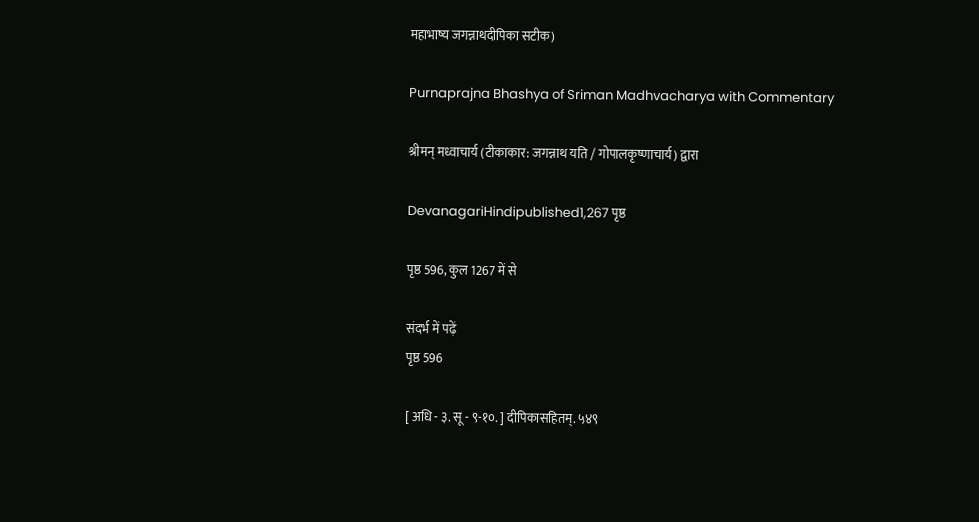महाभाष्य जगन्नाथदीपिका सटीक)

Purnaprajna Bhashya of Sriman Madhvacharya with Commentary

श्रीमन् मध्वाचार्य (टीकाकार: जगन्नाथ यति / गोपालकृष्णाचार्य) द्वारा

DevanagariHindipublished1,267 पृष्ठ

पृष्ठ 596, कुल 1267 में से

संदर्भ में पढ़ें
पृष्ठ 596

[ अधि - ३. सू - ९-१०. ] दीपिकासहितम्. ५४९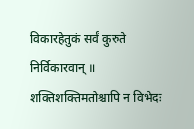विकारहेतुकं सर्वं कुरुते निर्विकारवान् ॥ शक्तिशक्तिमतोश्चापि न विभेदः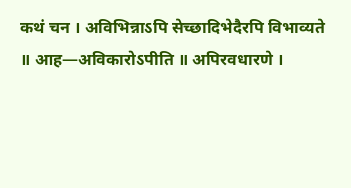कथं चन । अविभिन्नाऽपि सेच्छादिभेदैरपि विभाव्यते ॥ आह—अविकारोऽपीति ॥ अपिरवधारणे ।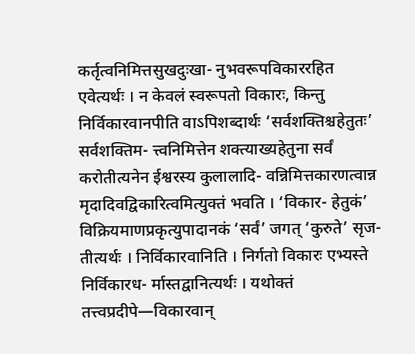कर्तृत्वनिमित्तसुखदुःखा- नुभवरूपविकाररहित एवेत्यर्थः । न केवलं स्वरूपतो विकारः, किन्तु निर्विकारवानपीति वाऽपिशब्दार्थः ‘सर्वशक्तिश्चहेतुतः’ सर्वशक्तिम- त्त्वनिमित्तेन शक्त्याख्यहेतुना सर्वं करोतीत्यनेन ईश्वरस्य कुलालादि- वन्निमित्तकारणत्वान्न मृदादिवद्विकारित्वमित्युक्तं भवति । ‘विकार- हेतुकं’ विक्रियमाणप्रकृत्युपादानकं ‘सर्वं’ जगत् ‘कुरुते’ सृज- तीत्यर्थः । निर्विकारवानिति । निर्गतो विकारः एभ्यस्ते निर्विकारध- र्मास्तद्वानित्यर्थः । यथोक्तं तत्त्वप्रदीपे—विकारवान्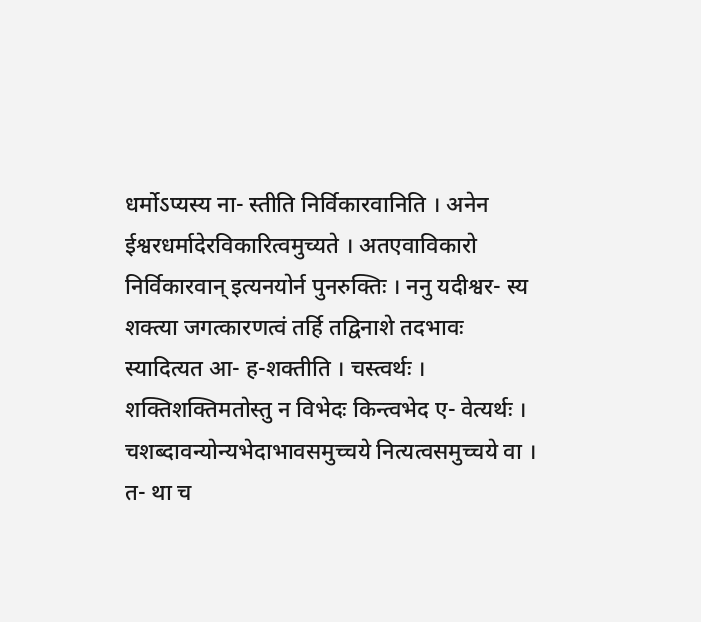धर्मोऽप्यस्य ना- स्तीति निर्विकारवानिति । अनेन ईश्वरधर्मादेरविकारित्वमुच्यते । अतएवाविकारो निर्विकारवान् इत्यनयोर्न पुनरुक्तिः । ननु यदीश्वर- स्य शक्त्या जगत्कारणत्वं तर्हि तद्विनाशे तदभावः स्यादित्यत आ- ह-शक्तीति । चस्त्वर्थः । शक्तिशक्तिमतोस्तु न विभेदः किन्त्वभेद ए- वेत्यर्थः । चशब्दावन्योन्यभेदाभावसमुच्चये नित्यत्वसमुच्चये वा । त- था च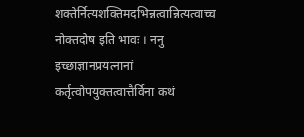शक्तेर्नित्यशक्तिमदभिन्नत्वान्नित्यत्वाच्च नोक्तदोष इति भावः । ननु इच्छाज्ञानप्रयत्नानां कर्तृत्वोपयुक्तत्वात्तैर्विना कथं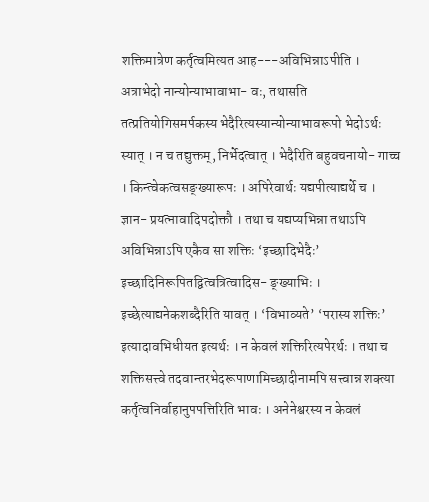शक्तिमात्रेण कर्तृत्वमित्यत आह---अविभिन्नाऽपीति । अत्राभेदो नान्योन्याभावाभा- वः, तथासति तत्प्रतियोगिसमर्पकस्य भेदैरित्यस्यान्योन्याभावरूपो भेदोऽर्थः स्यात् । न च तद्युक्तम्, निर्भेदत्वात् । भेदैरिति बहुवचनायो- गाच्च । किन्त्वेकत्वसङ्ख्यारूपः । अपिरेवार्थः यद्यपीत्याद्यर्थे च । ज्ञान- प्रयत्नावादिपदोक्तौ । तथा च यद्यप्यभिन्ना तथाऽपि अविभिन्नाऽपि एकैव सा शक्तिः ‘इच्छादिभेदैः’ इच्छादिनिरूपितद्वित्वत्रित्वादिस- ङ्ख्याभिः । इच्छेत्याद्यनेकशब्दैरिति यावत् । ‘विभाव्यते’ ‘परास्य शक्तिः’ इत्यादावभिधीयत इत्यर्थः । न केवलं शक्तिरित्यपेरर्थः । तथा च शक्तिसत्त्वे तदवान्तरभेदरूपाणामिच्छादीनामपि सत्त्वान्न शक्त्या कर्तृत्वनिर्वाहानुपपत्तिरिति भावः । अनेनेश्वरस्य न केवलं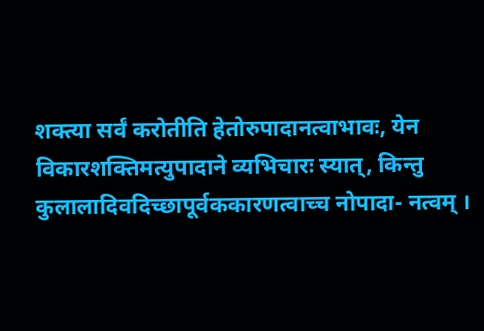शक्त्या सर्वं करोतीति हेतोरुपादानत्वाभावः, येन विकारशक्तिमत्युपादाने व्यभिचारः स्यात्, किन्तु कुलालादिवदिच्छापूर्वककारणत्वाच्च नोपादा- नत्वम् ।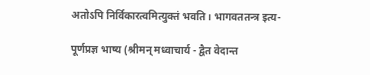अतोऽपि निर्विकारत्वमित्युक्तं भवति । भागवततन्त्र इत्य-

पूर्णप्रज्ञ भाष्य (श्रीमन् मध्वाचार्य - द्वैत वेदान्त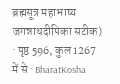ब्रह्मसूत्र महाभाष्य जगन्नाथदीपिका सटीक) · पृष्ठ 596, कुल 1267 में से · BharatKosha